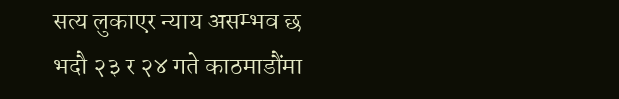सत्य लुकाएर न्याय असम्भव छ
भदौ २३ र २४ गते काठमाडौंमा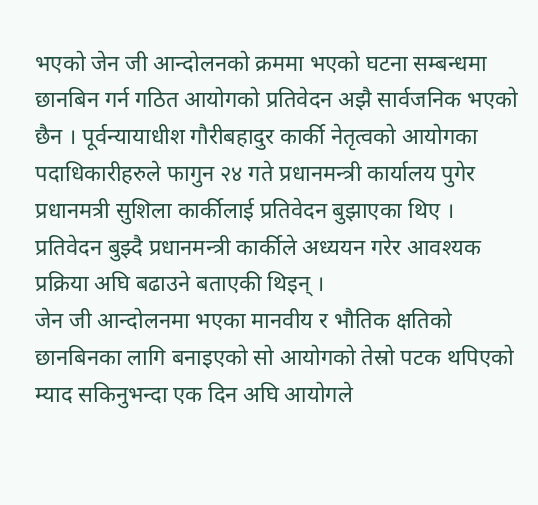भएको जेन जी आन्दोलनको क्रममा भएको घटना सम्बन्धमा छानबिन गर्न गठित आयोगको प्रतिवेदन अझै सार्वजनिक भएको छैन । पूर्वन्यायाधीश गौरीबहादुर कार्की नेतृत्वको आयोगका पदाधिकारीहरुले फागुन २४ गते प्रधानमन्त्री कार्यालय पुगेर प्रधानमत्री सुशिला कार्कीलाई प्रतिवेदन बुझाएका थिए ।
प्रतिवेदन बुझ्दै प्रधानमन्त्री कार्कीले अध्ययन गरेर आवश्यक प्रक्रिया अघि बढाउने बताएकी थिइन् ।
जेन जी आन्दोलनमा भएका मानवीय र भौतिक क्षतिको छानबिनका लागि बनाइएको सो आयोगको तेस्रो पटक थपिएको म्याद सकिनुभन्दा एक दिन अघि आयोगले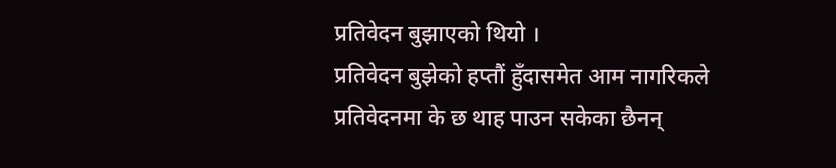प्रतिवेदन बुझाएको थियो ।
प्रतिवेदन बुझेको हप्तौं हुँदासमेत आम नागरिकले प्रतिवेदनमा के छ थाह पाउन सकेका छैनन्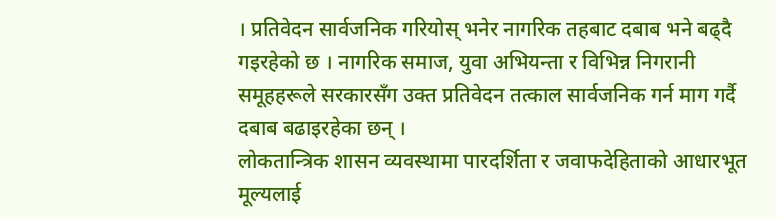। प्रतिवेदन सार्वजनिक गरियोस् भनेर नागरिक तहबाट दबाब भने बढ्दै गइरहेको छ । नागरिक समाज, युवा अभियन्ता र विभिन्न निगरानी समूहहरूले सरकारसँग उक्त प्रतिवेदन तत्काल सार्वजनिक गर्न माग गर्दै दबाब बढाइरहेका छन् ।
लोकतान्त्रिक शासन व्यवस्थामा पारदर्शिता र जवाफदेहिताको आधारभूत मूल्यलाई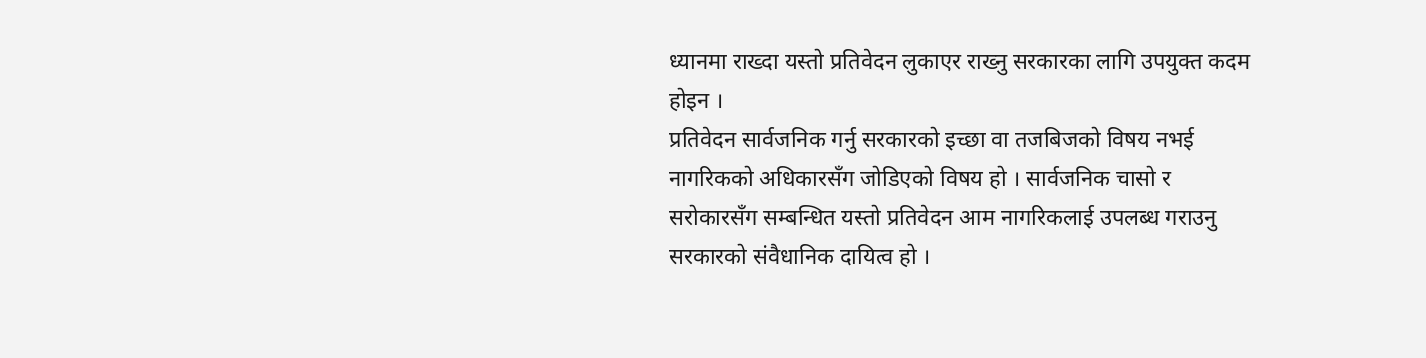ध्यानमा राख्दा यस्तो प्रतिवेदन लुकाएर राख्नु सरकारका लागि उपयुक्त कदम होइन ।
प्रतिवेदन सार्वजनिक गर्नु सरकारको इच्छा वा तजबिजको विषय नभई नागरिकको अधिकारसँग जोडिएको विषय हो । सार्वजनिक चासो र सरोकारसँग सम्बन्धित यस्तो प्रतिवेदन आम नागरिकलाई उपलब्ध गराउनु सरकारको संवैधानिक दायित्व हो ।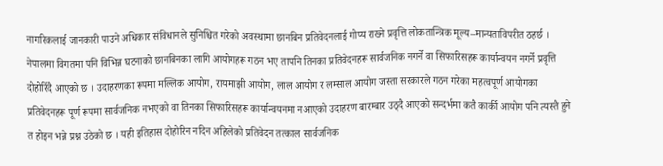नागरिकलाई जानकारी पाउने अधिकार संविधानले सुनिश्चित गरेको अवस्थामा छानबिन प्रतिवेदनलाई गोप्य राख्ने प्रवृत्ति लोकतान्त्रिक मूल्य–मान्यताविपरीत ठहर्छ ।
नेपालमा विगतमा पनि विभिन्न घटनाको छानबिनका लागि आयोगहरू गठन भए तापनि तिनका प्रतिवेदनहरू सार्वजनिक नगर्ने वा सिफारिसहरू कार्यान्वयन नगर्ने प्रवृत्ति दोहोरिँदै आएको छ । उदाहरणका रूपमा मल्लिक आयोग, रायमाझी आयोग, लाल आयोग र लम्साल आयोग जस्ता सरकारले गठन गरेका महत्वपूर्ण आयोगका प्रतिवेदनहरू पूर्ण रूपमा सार्वजनिक नभएको वा तिनका सिफारिसहरू कार्यान्वयनमा नआएको उदाहरण बारम्बार उठ्दै आएको सन्दर्भमा कतै कार्की आयोग पनि त्यस्तै हुने त होइन भन्ने प्रश्न उठेको छ । यही इतिहास दोहोरिन नदिन अहिलेको प्रतिवेदन तत्काल सार्वजनिक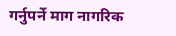गर्नुपर्ने माग नागरिक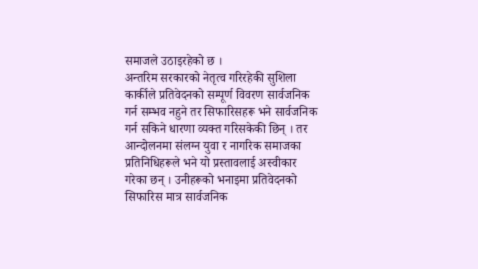समाजले उठाइरहेको छ ।
अन्तरिम सरकारको नेतृत्व गरिरहेकी सुशिला कार्कीले प्रतिवेदनको सम्पूर्ण विवरण सार्वजनिक गर्न सम्भव नहुने तर सिफारिसहरू भने सार्वजनिक गर्न सकिने धारणा व्यक्त गरिसकेकी छिन् । तर आन्दोलनमा संलग्न युवा र नागरिक समाजका प्रतिनिधिहरूले भने यो प्रस्तावलाई अस्वीकार गरेका छन् । उनीहरूको भनाइमा प्रतिवेदनको सिफारिस मात्र सार्वजनिक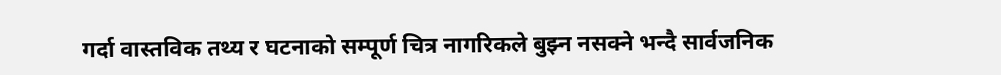गर्दा वास्तविक तथ्य र घटनाको सम्पूर्ण चित्र नागरिकले बुझ्न नसक्ने भन्दै सार्वजनिक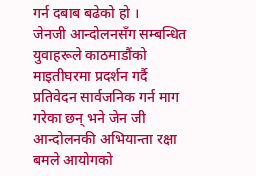गर्न दबाब बढेको हो ।
जेनजी आन्दोलनसँग सम्बन्धित युवाहरूले काठमाडौंको माइतीघरमा प्रदर्शन गर्दै प्रतिवेदन सार्वजनिक गर्न माग गरेका छन् भने जेन जी आन्दोलनकी अभियान्ता रक्षा बमले आयोगको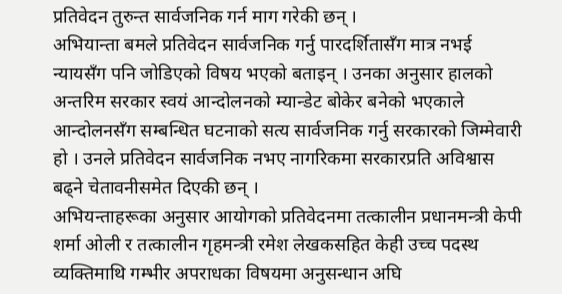प्रतिवेदन तुरुन्त सार्वजनिक गर्न माग गरेकी छन् ।
अभियान्ता बमले प्रतिवेदन सार्वजनिक गर्नु पारदर्शितासँग मात्र नभई न्यायसँग पनि जोडिएको विषय भएको बताइन् । उनका अनुसार हालको अन्तरिम सरकार स्वयं आन्दोलनको म्यान्डेट बोकेर बनेको भएकाले आन्दोलनसँग सम्बन्धित घटनाको सत्य सार्वजनिक गर्नु सरकारको जिम्मेवारी हो । उनले प्रतिवेदन सार्वजनिक नभए नागरिकमा सरकारप्रति अविश्वास बढ्ने चेतावनीसमेत दिएकी छन् ।
अभियन्ताहरूका अनुसार आयोगको प्रतिवेदनमा तत्कालीन प्रधानमन्त्री केपी शर्मा ओली र तत्कालीन गृहमन्त्री रमेश लेखकसहित केही उच्च पदस्थ व्यक्तिमाथि गम्भीर अपराधका विषयमा अनुसन्धान अघि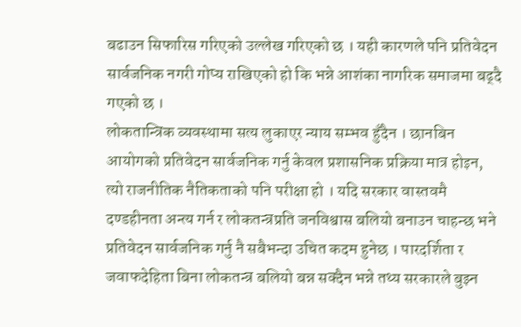बढाउन सिफारिस गरिएको उल्लेख गरिएको छ । यही कारणले पनि प्रतिवेदन सार्वजनिक नगरी गोप्य राखिएको हो कि भन्ने आशंका नागरिक समाजमा बढ्दै गएको छ ।
लोकतान्त्रिक व्यवस्थामा सत्य लुकाएर न्याय सम्भव हुँदैन । छानबिन आयोगको प्रतिवेदन सार्वजनिक गर्नु केवल प्रशासनिक प्रक्रिया मात्र होइन, त्यो राजनीतिक नैतिकताको पनि परीक्षा हो । यदि सरकार वास्तवमै दण्डहीनता अन्त्य गर्न र लोकतन्त्रप्रति जनविश्वास बलियो बनाउन चाहन्छ भने प्रतिवेदन सार्वजनिक गर्नु नै सबैभन्दा उचित कदम हुनेछ । पारदर्शिता र जवाफदेहिता बिना लोकतन्त्र बलियो बन्न सक्दैन भन्ने तथ्य सरकारले बुझ्न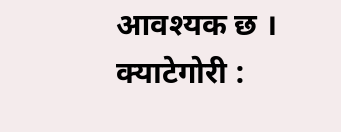आवश्यक छ ।
क्याटेगोरी :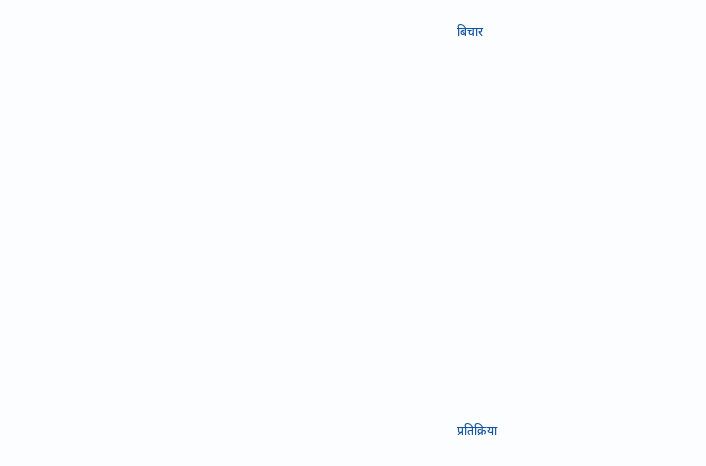बिचार


















प्रतिक्रिया